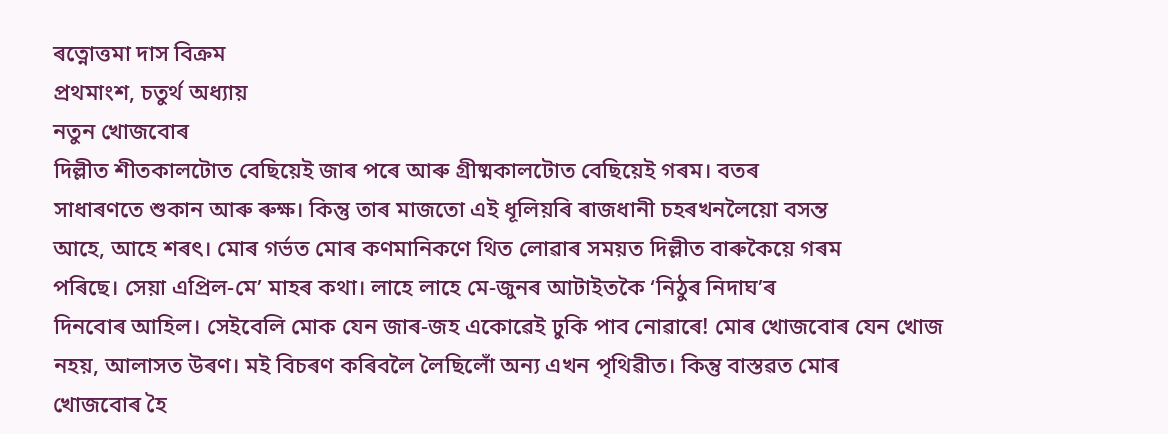ৰত্নোত্তমা দাস বিক্ৰম
প্ৰথমাংশ, চতুৰ্থ অধ্যায়
নতুন খোজবোৰ
দিল্লীত শীতকালটোত বেছিয়েই জাৰ পৰে আৰু গ্ৰীষ্মকালটোত বেছিয়েই গৰম। বতৰ
সাধাৰণতে শুকান আৰু ৰুক্ষ। কিন্তু তাৰ মাজতো এই ধূলিয়ৰি ৰাজধানী চহৰখনলৈয়ো বসন্ত
আহে, আহে শৰৎ। মোৰ গৰ্ভত মোৰ কণমানিকণে থিত লোৱাৰ সময়ত দিল্লীত বাৰুকৈয়ে গৰম
পৰিছে। সেয়া এপ্ৰিল-মে’ মাহৰ কথা। লাহে লাহে মে-জুনৰ আটাইতকৈ ‘নিঠুৰ নিদাঘ’ৰ
দিনবোৰ আহিল। সেইবেলি মোক যেন জাৰ-জহ একোৱেই ঢুকি পাব নোৱাৰে! মোৰ খোজবোৰ যেন খোজ
নহয়, আলাসত উৰণ। মই বিচৰণ কৰিবলৈ লৈছিলোঁ অন্য এখন পৃথিৱীত। কিন্তু বাস্তৱত মোৰ
খোজবোৰ হৈ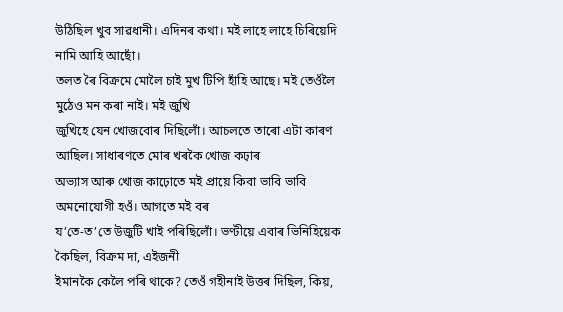উঠিছিল খুব সাৱধানী। এদিনৰ কথা। মই লাহে লাহে চিৰিয়েদি নামি আহি আছোঁ।
তলত ৰৈ বিক্ৰমে মোলৈ চাই মুখ টিপি হাঁহি আছে। মই তেওঁলৈ মুঠেও মন কৰা নাই। মই জুখি
জুখিহে যেন খোজবোৰ দিছিলোঁ। আচলতে তাৰো এটা কাৰণ আছিল। সাধাৰণতে মোৰ খৰকৈ খোজ কঢ়াৰ
অভ্যাস আৰু খোজ কাঢ়োতে মই প্ৰায়ে কিবা ভাবি ভাবি অমনোযোগী হওঁ। আগতে মই বৰ
য’তে-ত’তে উজুটি খাই পৰিছিলোঁ। ভণ্টীয়ে এবাৰ ভিনিহিয়েক কৈছিল, বিক্ৰম দা, এইজনী
ইমানকৈ কেলৈ পৰি থাকে? তেওঁ গহীনাই উত্তৰ দিছিল, কিয়,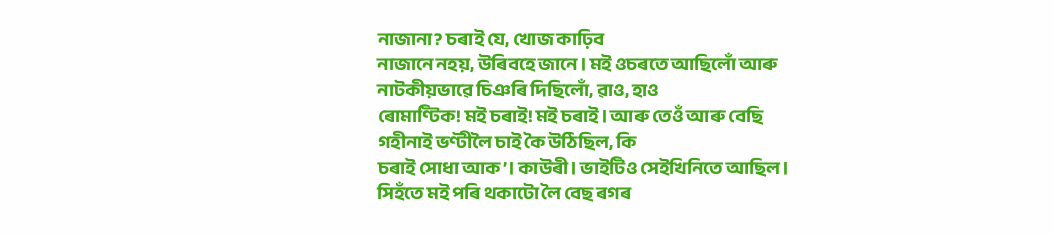নাজানা? চৰাই যে, খোজ কাঢ়িব
নাজানে নহয়, উৰিবহে জানে। মই ওচৰতে আছিলোঁ আৰু নাটকীয়ভাৱে চিঞৰি দিছিলোঁ, ৱাও, হাও
ৰোমাণ্টিক! মই চৰাই! মই চৰাই। আৰু তেওঁ আৰু বেছি গহীনাই ভণ্টীলৈ চাই কৈ উঠিছিল, কি
চৰাই সোধা আক’। কাউৰী। ভাইটিও সেইখিনিতে আছিল। সিহঁতে মই পৰি থকাটো লৈ বেছ ৰগৰ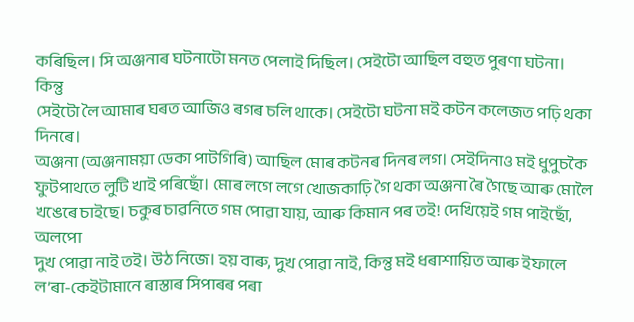কৰিছিল। সি অঞ্জনাৰ ঘটনাটো মনত পেলাই দিছিল। সেইটো আছিল বহুত পুৰণা ঘটনা। কিন্তু
সেইটো লৈ আমাৰ ঘৰত আজিও ৰগৰ চলি থাকে। সেইটো ঘটনা মই কটন কলেজত পঢ়ি থকা দিনৰে।
অঞ্জনা (অঞ্জনাময়া ডেকা পাটগিৰি) আছিল মোৰ কটনৰ দিনৰ লগ। সেইদিনাও মই ধুপুচকৈ
ফুটপাথতে লুটি খাই পৰিছোঁ। মোৰ লগে লগে খোজকাঢ়ি গৈ থকা অঞ্জনা ৰৈ গৈছে আৰু মোলৈ
খঙেৰে চাইছে। চকুৰ চাৱনিতে গম পোৱা যায়, আৰু কিমান পৰ তই! দেখিয়েই গম পাইছোঁ, অলপো
দুখ পোৱা নাই তই। উঠ নিজে। হয় বাৰু, দুখ পোৱা নাই, কিন্তু মই ধৰাশায়িত আৰু ইফালে
ল’ৰা-কেইটামানে ৰাস্তাৰ সিপাৰৰ পৰা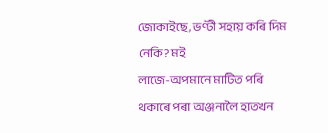জোকাইছে, ভণ্টী সহায় কৰি দিম নেকি? মই
লাজে-অপমানে মাটিত পৰি থকাৰে পৰা অঞ্জনালৈ হাতখন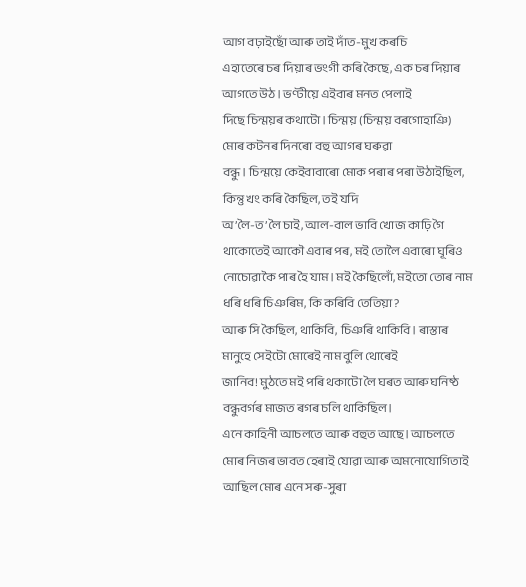আগ বঢ়াইছোঁ আৰু তাই দাঁত-মুখ কৰচি
এহাতেৰে চৰ দিয়াৰ ভংগী কৰি কৈছে, এক চৰ দিয়াৰ আগতে উঠ। ভণ্টীয়ে এইবাৰ মনত পেলাই
দিছে চিন্ময়ৰ কথাটো। চিন্ময় (চিন্ময় বৰগোহাঞি) মোৰ কটনৰ দিনৰো বহু আগৰ ঘৰুৱা
বন্ধু। চিন্ময়ে কেইবাবাৰো মোক পৰাৰ পৰা উঠাইছিল, কিন্তু খং কৰি কৈছিল, তই যদি
অ’লৈ-ত’লৈ চাই, আল-বাল ভাবি খোজ কাঢ়ি গৈ থাকোতেই আকৌ এবাৰ পৰ, মই তোলৈ এবাৰো ঘূৰিও
নোচোৱাকৈ পাৰ হৈ যাম। মই কৈছিলোঁ, মইতো তোৰ নাম ধৰি ধৰি চিঞৰিম, কি কৰিবি তেতিয়া?
আৰু সি কৈছিল, থাকিবি, চিঞৰি থাকিবি। ৰাস্তাৰ মানুহে সেইটো মোৰেই নাম বুলি থোৰেই
জানিব! মুঠতে মই পৰি থকাটো লৈ ঘৰত আৰু ঘনিষ্ঠ বন্ধুবৰ্গৰ মাজত ৰগৰ চলি থাকিছিল।
এনে কাহিনী আচলতে আৰু বহুত আছে। আচলতে মোৰ নিজৰ ভাবত হেৰাই যোৱা আৰু অমনোযোগিতাই
আছিল মোৰ এনে সৰু-সুৰা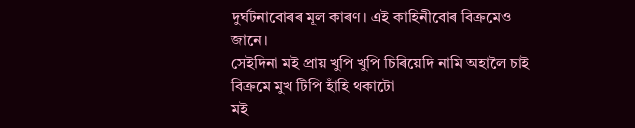দুৰ্ঘটনাবোৰৰ মূল কাৰণ। এই কাহিনীবোৰ বিক্ৰমেও জানে।
সেইদিনা মই প্ৰায় খুপি খুপি চিৰিয়েদি নামি অহালৈ চাই বিক্ৰমে মুখ টিপি হাঁহি থকাটো
মই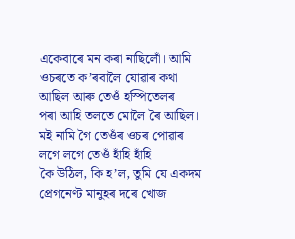একেবাৰে মন কৰা নাছিলোঁ। আমি ওচৰতে ক’ৰবালৈ যোৱাৰ কথা আছিল আৰু তেওঁ হস্পিতেলৰ
পৰা আহি তলতে মোলৈ ৰৈ আছিল। মই নামি গৈ তেওঁৰ ওচৰ পোৱাৰ লগে লগে তেওঁ হাঁহি হাঁহি
কৈ উঠিল, কি হ’ল, তুমি যে একদম প্ৰেগনেণ্ট মানুহৰ দৰে খোজ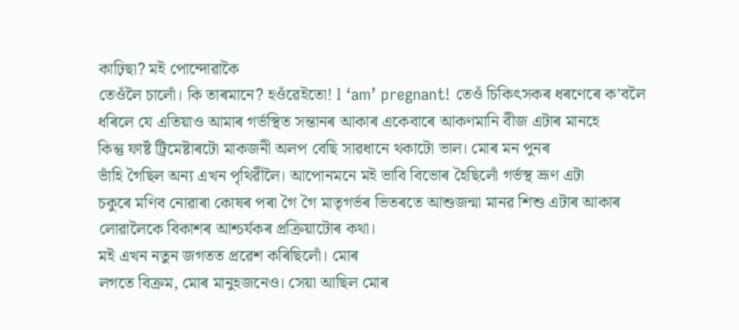কাঢ়িছা? মই পোন্দোৱাকৈ
তেওঁলৈ চালোঁ। কি তাৰমানে? হওঁৱেইতো! I ‘am’ pregnant! তেওঁ চিকিৎসকৰ ধৰণেৰে ক’বলৈ
ধৰিলে যে এতিয়াও আমাৰ গৰ্ভস্থিত সন্তানৰ আকাৰ একেবাৰে আকণমানি বীজ এটাৰ মানহে
কিন্তু ফাৰ্ষ্ট ট্ৰিমেষ্টাৰটো মাকজনী অলপ বেছি সাৱধানে থকাটো ভাল। মোৰ মন পুনৰ
ভাঁহি গৈছিল অন্য এখন পৃথিৱীলৈ। আপোনমনে মই ভাবি বিভোৰ হৈছিলোঁ গৰ্ভস্থ ভ্ৰূণ এটা
চকুৰে মণিব নোৱাৰা কোষৰ পৰা গৈ গৈ মাতৃগৰ্ভৰ ভিতৰতে আশুজন্মা মানৱ শিশু এটাৰ আকাৰ
লোৱালৈকে বিকাশৰ আশ্চৰ্যকৰ প্ৰক্ৰিয়াটোৰ কথা।
মই এখন নতুন জগতত প্ৰৱেশ কৰিছিলোঁ। মোৰ
লগতে বিক্ৰম, মোৰ মানুহজনেও। সেয়া আছিল মোৰ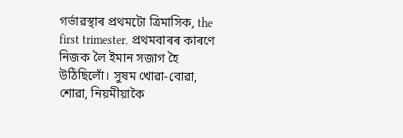গৰ্ভাৱস্থাৰ প্ৰথমটো ত্ৰিমাসিক, the
first trimester. প্ৰথমবাৰৰ কাৰণে নিজক লৈ ইমান সজাগ হৈ উঠিছিলোঁ। সুষম খোৱা-বোৱা,
শোৱা, নিয়মীয়াকৈ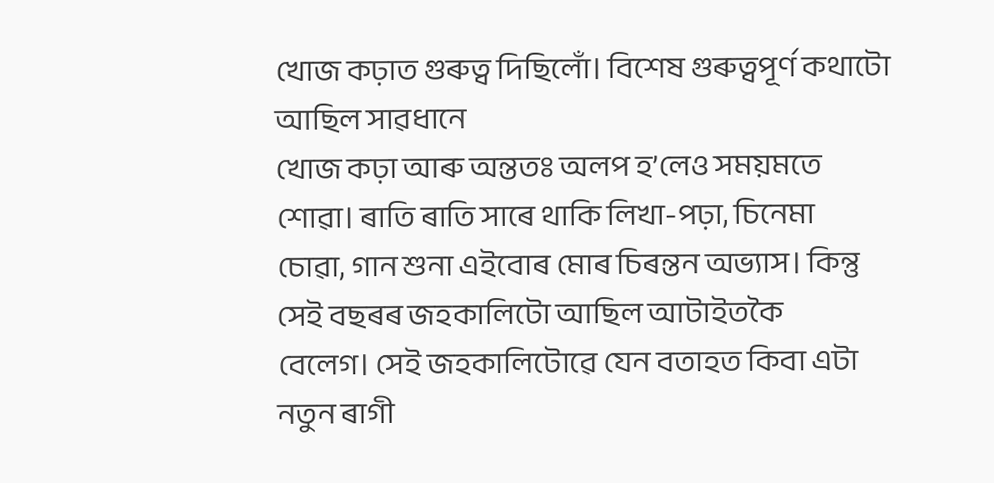খোজ কঢ়াত গুৰুত্ব দিছিলোঁ। বিশেষ গুৰুত্বপূৰ্ণ কথাটো আছিল সাৱধানে
খোজ কঢ়া আৰু অন্ততঃ অলপ হ’লেও সময়মতে শোৱা। ৰাতি ৰাতি সাৰে থাকি লিখা-পঢ়া, চিনেমা
চোৱা, গান শুনা এইবোৰ মোৰ চিৰন্তন অভ্যাস। কিন্তু সেই বছৰৰ জহকালিটো আছিল আটাইতকৈ
বেলেগ। সেই জহকালিটোৱে যেন বতাহত কিবা এটা নতুন ৰাগী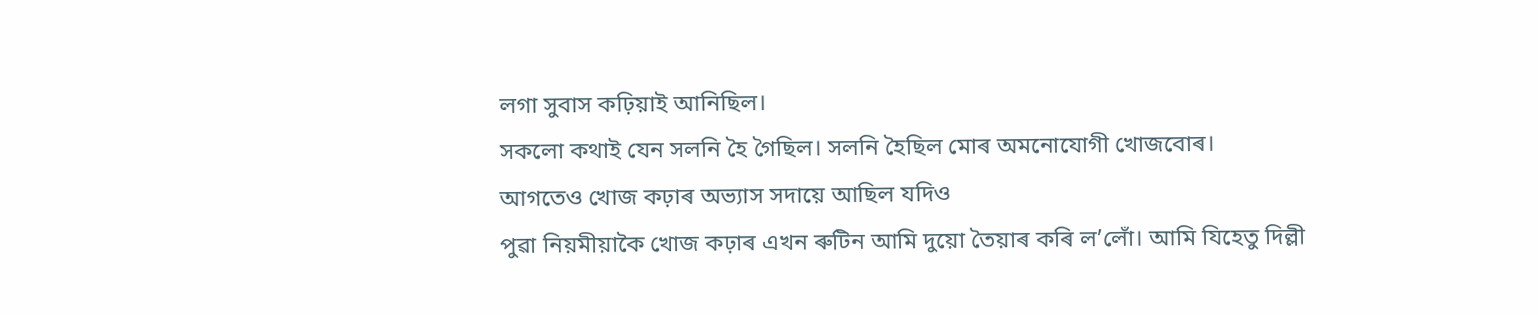লগা সুবাস কঢ়িয়াই আনিছিল।
সকলো কথাই যেন সলনি হৈ গৈছিল। সলনি হৈছিল মোৰ অমনোযোগী খোজবোৰ।
আগতেও খোজ কঢ়াৰ অভ্যাস সদায়ে আছিল যদিও
পুৱা নিয়মীয়াকৈ খোজ কঢ়াৰ এখন ৰুটিন আমি দুয়ো তৈয়াৰ কৰি ল’লোঁ। আমি যিহেতু দিল্লী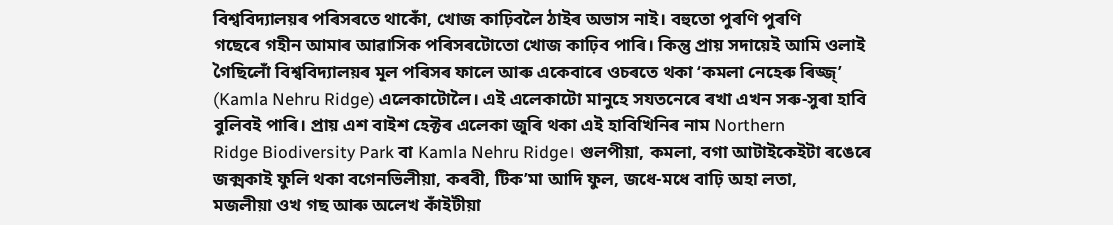বিশ্ববিদ্যালয়ৰ পৰিসৰতে থাকোঁ, খোজ কাঢ়িবলৈ ঠাইৰ অভাস নাই। বহুতো পুৰণি পুৰণি
গছেৰে গহীন আমাৰ আৱাসিক পৰিসৰটোতো খোজ কাঢ়িব পাৰি। কিন্তু প্ৰায় সদায়েই আমি ওলাই
গৈছিলোঁ বিশ্ববিদ্যালয়ৰ মূল পৰিসৰ ফালে আৰু একেবাৰে ওচৰতে থকা ‘কমলা নেহেৰু ৰিজ্জ্’
(Kamla Nehru Ridge) এলেকাটোলৈ। এই এলেকাটো মানুহে সযতনেৰে ৰখা এখন সৰু-সুৰা হাবি
বুলিবই পাৰি। প্ৰায় এশ বাইশ হেক্টৰ এলেকা জুৰি থকা এই হাবিখিনিৰ নাম Northern
Ridge Biodiversity Park বা Kamla Nehru Ridge। গুলপীয়া, কমলা, বগা আটাইকেইটা ৰঙেৰে
জক্মকাই ফুলি থকা বগেনভিলীয়া, কৰবী, টিক’মা আদি ফুল, জধে-মধে বাঢ়ি অহা লতা,
মজলীয়া ওখ গছ আৰু অলেখ কাঁইটীয়া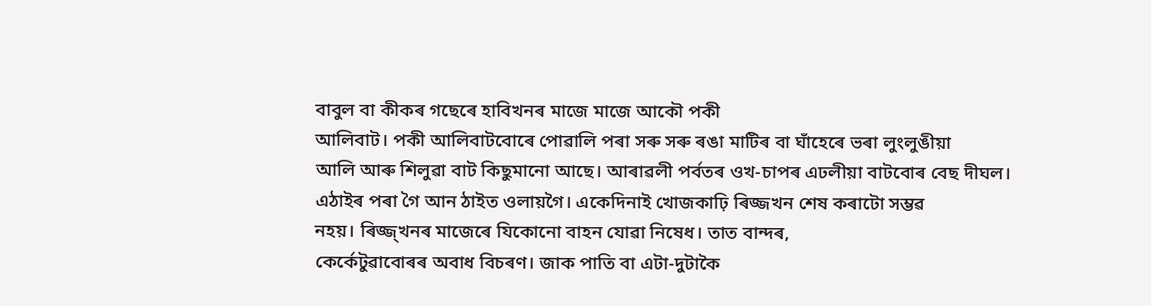বাবুল বা কীকৰ গছেৰে হাবিখনৰ মাজে মাজে আকৌ পকী
আলিবাট। পকী আলিবাটবোৰে পোৱালি পৰা সৰু সৰু ৰঙা মাটিৰ বা ঘাঁহেৰে ভৰা লুংলুঙীয়া
আলি আৰু শিলুৱা বাট কিছুমানো আছে। আৰাৱলী পৰ্বতৰ ওখ-চাপৰ এঢলীয়া বাটবোৰ বেছ দীঘল।
এঠাইৰ পৰা গৈ আন ঠাইত ওলায়গৈ। একেদিনাই খোজকাঢ়ি ৰিজ্জখন শেষ কৰাটো সম্ভৱ
নহয়। ৰিজ্জ্খনৰ মাজেৰে যিকোনো বাহন যোৱা নিষেধ। তাত বান্দৰ,
কেৰ্কেটুৱাবোৰৰ অবাধ বিচৰণ। জাক পাতি বা এটা-দুটাকৈ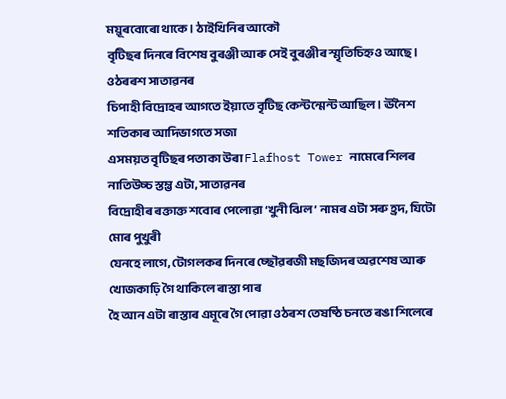ময়ূৰবোৰো থাকে। ঠাইখিনিৰ আকৌ
বৃটিছৰ দিনৰে বিশেষ বুৰঞ্জী আৰু সেই বুৰঞ্জীৰ স্মৃতিচিহ্নও আছে। ওঠৰৰশ সাতাৱনৰ
চিপাহী বিদ্ৰোহৰ আগতে ইয়াতে বৃটিছ কেন্টন্মেন্ট আছিল। ঊনৈশ শতিকাৰ আদিভাগতে সজা
এসময়ত বৃটিছৰ পতাকা উৰা Flafhost Tower নামেৰে শিলৰ নাতিউচ্চ স্তম্ভ এটা, সাতাৱনৰ
বিদ্ৰোহীৰ ৰক্তাক্ত শবোৰ পেলোৱা ‘খুনী ঝিল’ নামৰ এটা সৰু হ্ৰদ, যিটো মোৰ পুখুৰী
যেনহে লাগে, টোগলকৰ দিনৰে চ্ছৌৱৰজী মছজিদৰ অৱশেষ আৰু খোজকাঢ়ি গৈ থাকিলে ৰাস্তা পাৰ
হৈ আন এটা ৰাস্তাৰ এমূৰে গৈ পোৱা ওঠৰশ তেষষ্ঠি চনতে ৰঙা শিলেৰে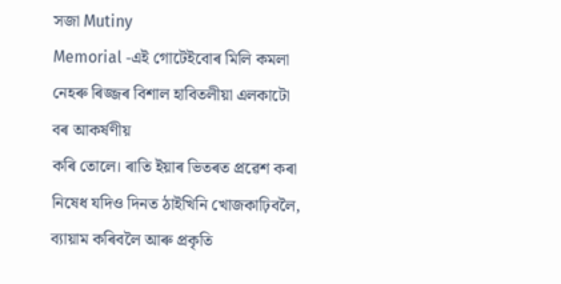সজা Mutiny
Memorial -এই গোটেইবোৰ মিলি কমলা নেহৰু ৰিজ্জৰ বিশাল হাবিতলীয়া এলকাটো বৰ আকৰ্ষণীয়
কৰি তোলে। ৰাতি ইয়াৰ ভিতৰত প্ৰৱেশ কৰা নিষেধ যদিও দিনত ঠাইখিনি খোজকাঢ়িবলৈ,
ব্যায়াম কৰিবলৈ আৰু প্ৰকৃতি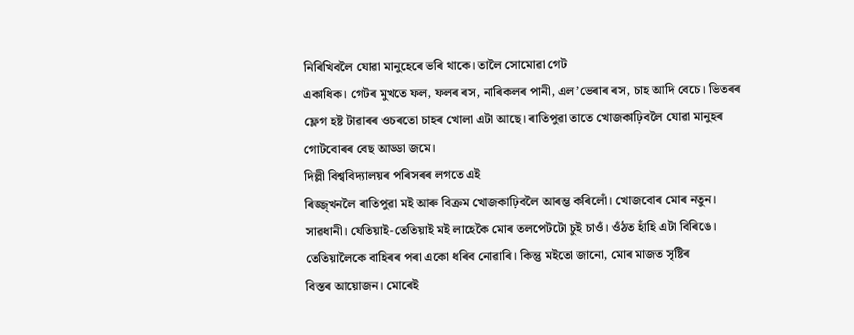নিৰিখিবলৈ যোৱা মানুহেৰে ভৰি থাকে। তালৈ সোমোৱা গেট
একাধিক। গেটৰ মুখতে ফল, ফলৰ ৰস, নাৰিকলৰ পানী, এল’ভেৰাৰ ৰস, চাহ আদি বেচে। ভিতৰৰ
ফ্লেগ হষ্ট টাৱাৰৰ ওচৰতো চাহৰ খোলা এটা আছে। ৰাতিপুৱা তাতে খোজকাঢ়িবলৈ যোৱা মানুহৰ
গোটবোৰৰ বেছ আড্ডা জমে।
দিল্লী বিশ্ববিদ্যালয়ৰ পৰিসৰৰ লগতে এই
ৰিজ্জ্খনলৈ ৰাতিপুৱা মই আৰু বিক্ৰম খোজকাঢ়িবলৈ আৰম্ভ কৰিলোঁ। খোজবোৰ মোৰ নতুন।
সাৱধানী। যেতিয়াই-তেতিয়াই মই লাহেকৈ মোৰ তলপেটটো চুই চাওঁ। ওঁঠত হাঁহি এটা বিৰিঙে।
তেতিয়ালৈকে বাহিৰৰ পৰা একো ধৰিব নোৱাৰি। কিন্তু মইতো জানো, মোৰ মাজত সৃষ্টিৰ
বিস্তৰ আয়োজন। মোৰেই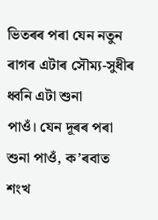ভিতৰৰ পৰা যেন নতুন ৰাগৰ এটাৰ সৌম্য-সুধীৰ ধ্বনি এটা শুনা
পাওঁ। যেন দূৰৰ পৰা শুনা পাওঁ, ক’ৰবাত শংখ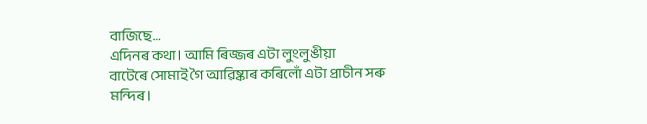বাজিছে…
এদিনৰ কথা। আমি ৰিজ্জৰ এটা লুংলুঙীয়া
বাটেৰে সোমাই গৈ আৱিষ্কাৰ কৰিলোঁ এটা প্ৰাচীন সৰু মন্দিৰ।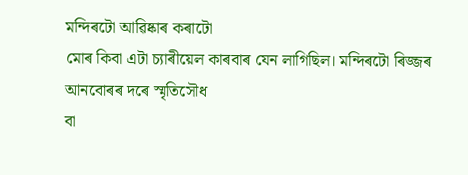মন্দিৰটো আৱিষ্কাৰ কৰাটো
মোৰ কিবা এটা চ্যাৰীয়েল কাৰবাৰ যেন লাগিছিল। মন্দিৰটো ৰিজ্জৰ আনবোৰৰ দৰে স্মৃতিসৌধ
বা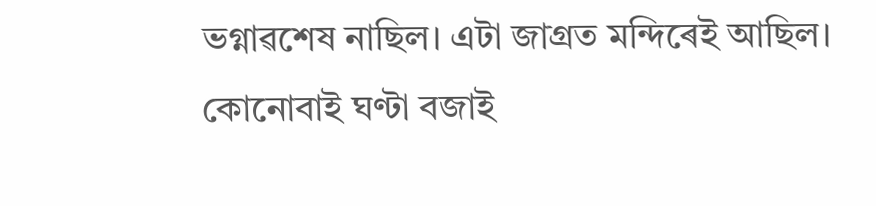ভগ্নাৱশেষ নাছিল। এটা জাগ্ৰত মন্দিৰেই আছিল। কোনোবাই ঘণ্টা বজাই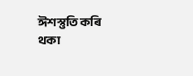ঈশস্তুতি কৰি
থকা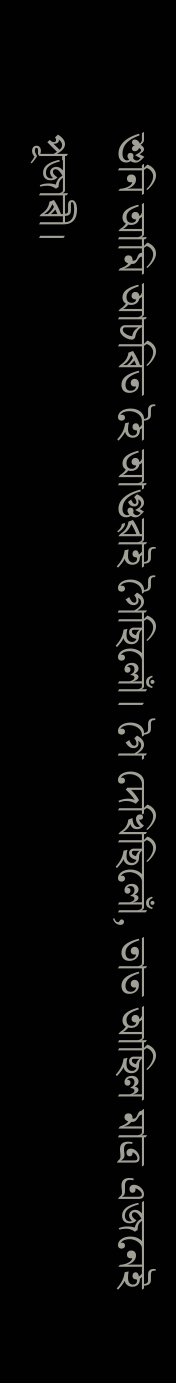শুনি আমি আচৰিত হৈ আগুৱাই গৈছিলোঁ। গৈ দেখিছিলোঁ, তাত আছিল মাত্ৰ এজনেই
পূজাৰী।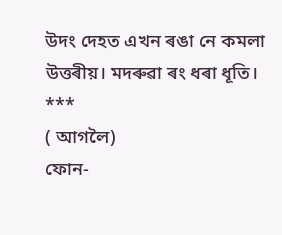উদং দেহত এখন ৰঙা নে কমলা উত্তৰীয়। মদৰুৱা ৰং ধৰা ধূতি।
***
( আগলৈ)
ফোন-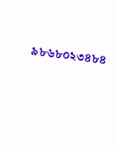৯৮৬৮০২৩৪৮৪